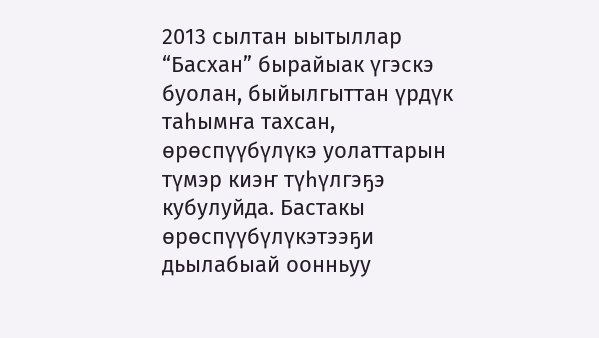2013 сылтан ыытыллар “Басхан” бырайыак үгэскэ буолан, быйылгыттан үрдүк таһымҥа тахсан, өрөспүүбүлүкэ уолаттарын түмэр киэҥ түһүлгэҕэ кубулуйда. Бастакы өрөспүүбүлүкэтээҕи дьылабыай оонньуу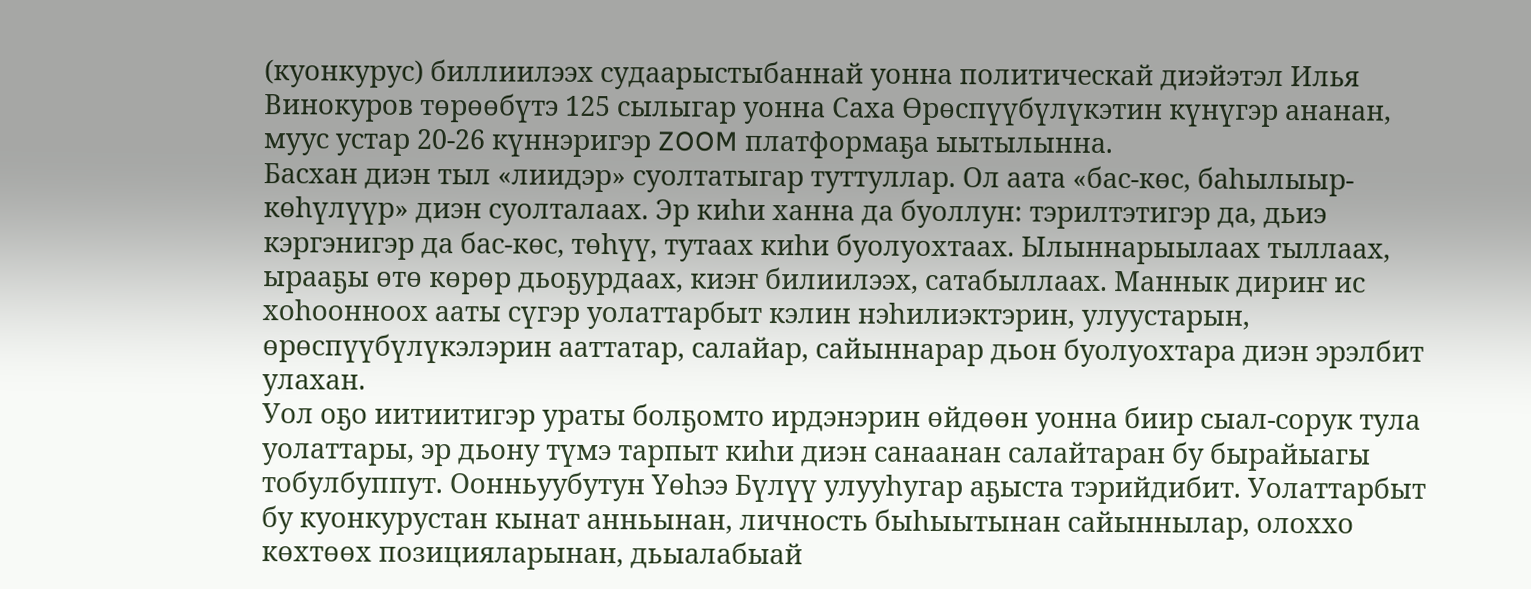(куонкурус) биллиилээх судаарыстыбаннай уонна политическай диэйэтэл Илья Винокуров төрөөбүтэ 125 сылыгар уонна Саха Өрөспүүбүлүкэтин күнүгэр ананан, муус устар 20-26 күннэригэр ZOOM платформаҕа ыытылынна.
Басхан диэн тыл «лиидэр» суолтатыгар туттуллар. Ол аата «бас-көс, баһылыыр-көһүлүүр» диэн суолталаах. Эр киһи ханна да буоллун: тэрилтэтигэр да, дьиэ кэргэнигэр да бас-көс, төһүү, тутаах киһи буолуохтаах. Ылыннарыылаах тыллаах, ырааҕы өтө көрөр дьоҕурдаах, киэҥ билиилээх, сатабыллаах. Маннык дириҥ ис хоһоонноох ааты сүгэр уолаттарбыт кэлин нэһилиэктэрин, улуустарын, өрөспүүбүлүкэлэрин ааттатар, салайар, сайыннарар дьон буолуохтара диэн эрэлбит улахан.
Уол оҕо иитиитигэр ураты болҕомто ирдэнэрин өйдөөн уонна биир сыал-сорук тула уолаттары, эр дьону түмэ тарпыт киһи диэн санаанан салайтаран бу бырайыагы тобулбуппут. Оонньуубутун Үөһээ Бүлүү улууһугар аҕыста тэрийдибит. Уолаттарбыт бу куонкурустан кынат анньынан, личность быһыытынан сайыннылар, олоххо көхтөөх позицияларынан, дьыалабыай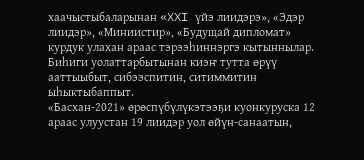хаачыстыбаларынан «XXI үйэ лиидэрэ», «Эдэр лиидэр», «Миниистир», «Будущай дипломат» курдук улахан араас тэрээһиннэргэ кытыннылар. Биһиги уолаттарбытынан киэҥ тутта өрүү ааттыыбыт, сибээспитин, ситиммитин ыһыктыбаппыт.
«Басхан-2021» өрөспүбүлүкэтээҕи куонкуруска 12 араас улуустан 19 лиидэр уол өйүн-санаатын,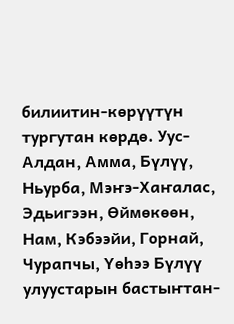билиитин-көрүүтүн тургутан көрдө. Уус-Алдан, Амма, Бүлүү, Ньурба, Мэҥэ-Хаҥалас, Эдьигээн, Өймөкөөн, Нам, Кэбээйи, Горнай, Чурапчы, Үөһээ Бүлүү улуустарын бастыҥтан-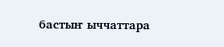бастыҥ ыччаттара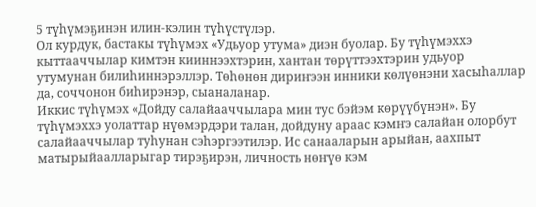5 түһүмэҕинэн илин-кэлин түһүстүлэр.
Ол курдук, бастакы түһүмэх «Удьуор утума» диэн буолар. Бу түһүмэххэ кыттааччылар кимтэн кииннээхтэрин, хантан төрүттээхтэрин удьуор утумунан билиһиннэрэллэр. Төһөнөн дириҥээн инники көлүөнэни хасыһаллар да, соччонон биһирэнэр, сыаналанар.
Иккис түһүмэх «Дойду салайааччылара мин тус бэйэм көрүүбүнэн». Бу түһүмэххэ уолаттар нүөмэрдэри талан, дойдуну араас кэмҥэ салайан олорбут салайааччылар туһунан сэһэргээтилэр. Ис санааларын арыйан, аахпыт матырыйаалларыгар тирэҕирэн, личность нөҥүө кэм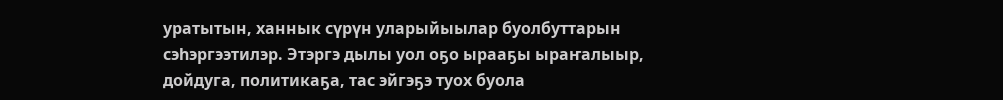уратытын, ханнык сүрүн уларыйыылар буолбуттарын сэһэргээтилэр. Этэргэ дылы уол оҕо ырааҕы ыраҥалыыр, дойдуга, политикаҕа, тас эйгэҕэ туох буола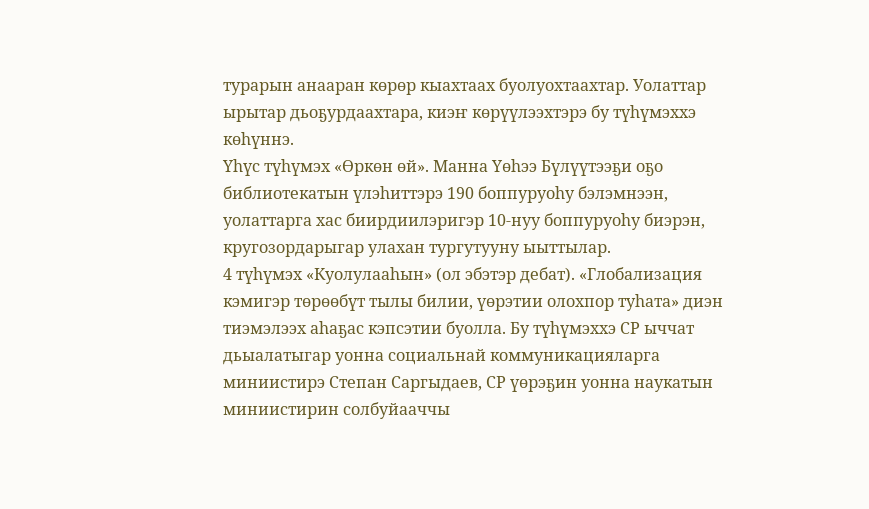турарын анааран көрөр кыахтаах буолуохтаахтар. Уолаттар ырытар дьоҕурдаахтара, киэҥ көрүүлээхтэрэ бу түһүмэххэ көһүннэ.
Үһүс түһүмэх «Өркөн өй». Манна Үөһээ Бүлүүтээҕи оҕо библиотекатын үлэһиттэрэ 190 боппуруоһу бэлэмнээн, уолаттарга хас биирдиилэригэр 10-нуу боппуруоһу биэрэн, кругозордарыгар улахан тургутууну ыыттылар.
4 түһүмэх «Куолулааһын» (ол эбэтэр дебат). «Глобализация кэмигэр төрөөбүт тылы билии, үөрэтии олохпор туһата» диэн тиэмэлээх аһаҕас кэпсэтии буолла. Бу түһүмэххэ СР ыччат дьыалатыгар уонна социальнай коммуникацияларга миниистирэ Степан Саргыдаев, СР үөрэҕин уонна наукатын миниистирин солбуйааччы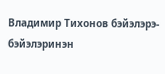Владимир Тихонов бэйэлэрэ-бэйэлэринэн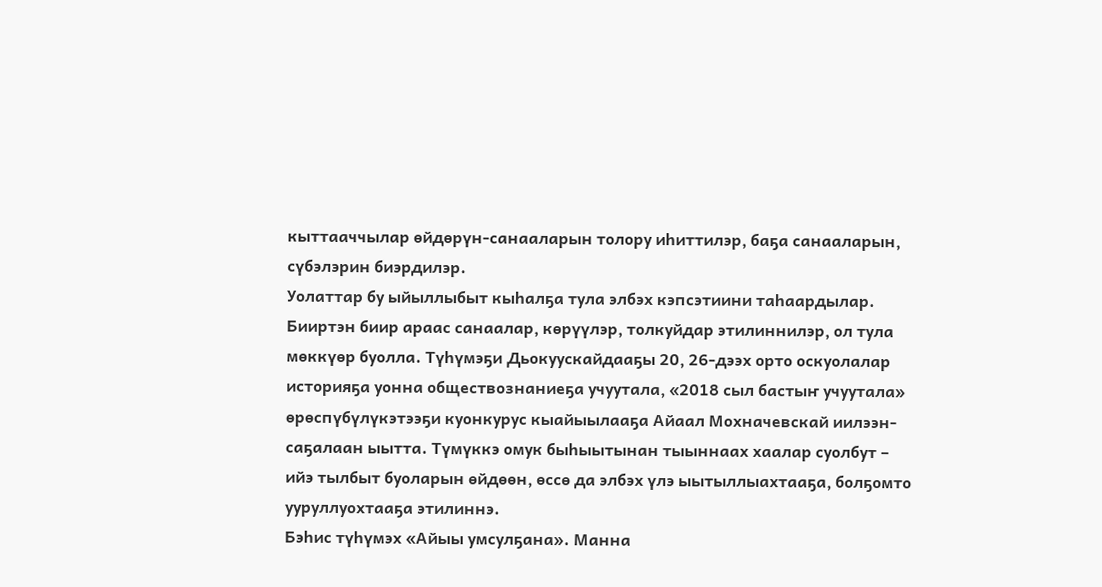кыттааччылар өйдөрүн-санааларын толору иһиттилэр, баҕа санааларын, сүбэлэрин биэрдилэр.
Уолаттар бу ыйыллыбыт кыһалҕа тула элбэх кэпсэтиини таһаардылар. Бииртэн биир араас санаалар, көрүүлэр, толкуйдар этилиннилэр, ол тула мөккүөр буолла. Түһүмэҕи Дьокуускайдааҕы 20, 26-дээх орто оскуолалар историяҕа уонна обществознаниеҕа учуутала, «2018 сыл бастыҥ учуутала» өрөспүбүлүкэтээҕи куонкурус кыайыылааҕа Айаал Мохначевскай иилээн-саҕалаан ыытта. Түмүккэ омук быһыытынан тыыннаах хаалар суолбут – ийэ тылбыт буоларын өйдөөн, өссө да элбэх үлэ ыытыллыахтааҕа, болҕомто ууруллуохтааҕа этилиннэ.
Бэһис түһүмэх «Айыы умсулҕана». Манна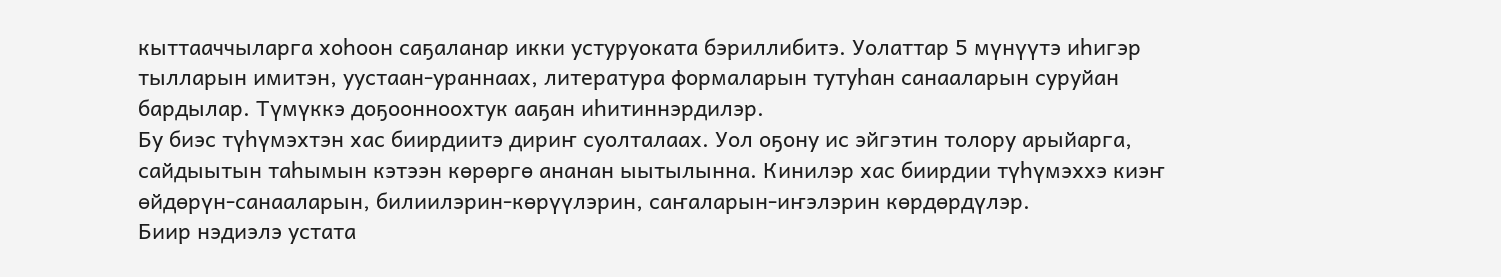кыттааччыларга хоһоон саҕаланар икки устуруоката бэриллибитэ. Уолаттар 5 мүнүүтэ иһигэр тылларын имитэн, уустаан-ураннаах, литература формаларын тутуһан санааларын суруйан бардылар. Түмүккэ доҕоонноохтук ааҕан иһитиннэрдилэр.
Бу биэс түһүмэхтэн хас биирдиитэ дириҥ суолталаах. Уол оҕону ис эйгэтин толору арыйарга, сайдыытын таһымын кэтээн көрөргө ананан ыытылынна. Кинилэр хас биирдии түһүмэххэ киэҥ өйдөрүн-санааларын, билиилэрин-көрүүлэрин, саҥаларын-иҥэлэрин көрдөрдүлэр.
Биир нэдиэлэ устата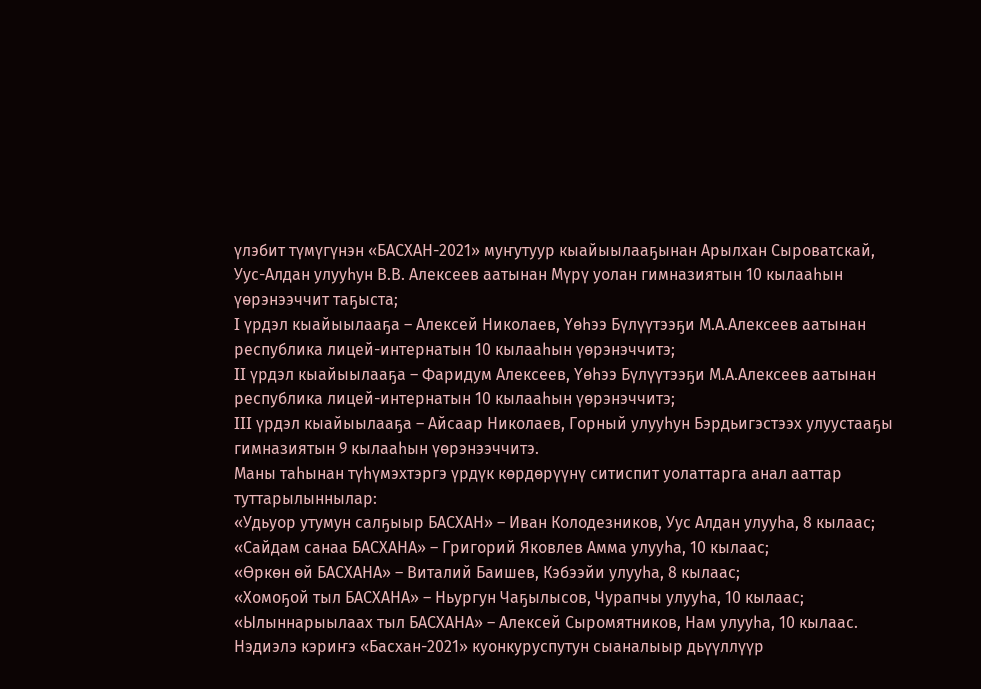үлэбит түмүгүнэн «БАСХАН-2021» муҥутуур кыайыылааҕынан Арылхан Сыроватскай, Уус-Алдан улууһун В.В. Алексеев аатынан Мүрү уолан гимназиятын 10 кылааһын үөрэнээччит таҕыста;
I үрдэл кыайыылааҕа – Алексей Николаев, Үөһээ Бүлүүтээҕи М.А.Алексеев аатынан республика лицей-интернатын 10 кылааһын үөрэнэччитэ;
II үрдэл кыайыылааҕа – Фаридум Алексеев, Үөһээ Бүлүүтээҕи М.А.Алексеев аатынан республика лицей-интернатын 10 кылааһын үөрэнэччитэ;
III үрдэл кыайыылааҕа – Айсаар Николаев, Горный улууһун Бэрдьигэстээх улуустааҕы гимназиятын 9 кылааһын үөрэнээччитэ.
Маны таһынан түһүмэхтэргэ үрдүк көрдөрүүнү ситиспит уолаттарга анал ааттар туттарылыннылар:
«Удьуор утумун салҕыыр БАСХАН» – Иван Колодезников, Уус Алдан улууһа, 8 кылаас;
«Сайдам санаа БАСХАНА» – Григорий Яковлев Амма улууһа, 10 кылаас;
«Өркөн өй БАСХАНА» – Виталий Баишев, Кэбээйи улууһа, 8 кылаас;
«Хомоҕой тыл БАСХАНА» – Ньургун Чаҕылысов, Чурапчы улууһа, 10 кылаас;
«Ылыннарыылаах тыл БАСХАНА» – Алексей Сыромятников, Нам улууһа, 10 кылаас.
Нэдиэлэ кэриҥэ «Басхан-2021» куонкуруспутун сыаналыыр дьүүллүүр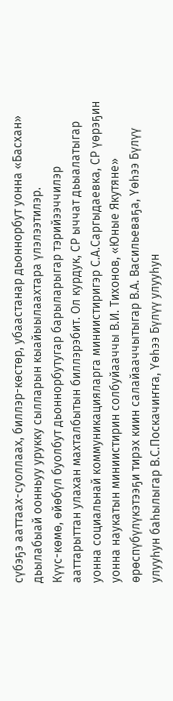сүбэҕэ ааттаах-суоллаах, биллэр-көстөр, убаастанар дьоннорбут уонна «Басхан» дьылабыай оонньуу урукку сылларын кыайыылаахтара үлэлээтилэр.
Күүс-көмө, өйөбүл буолбут дьоннорбутугар барыларыгар тэрийээччилэр ааттарыттан улахан махталбытын биллэрэбит. Ол курдук, СР ыччат дьыалатыгар уонна социальнай коммуникацияларга миниистиригэр С.А.Саргыдаевка, СР үөрэҕин уонна наукатын миниистирин солбуйааччы В.И. Тихонов, «Юные Якутяне» өрөспүбүлүкэтээҕи тирэх киин салайааччытыгар В.А. Васильеваҕа, Үөһээ Бүлүү улууһун баһылыгар В.С.Поскачиҥҥа, Үөһээ Бүлүү улууһун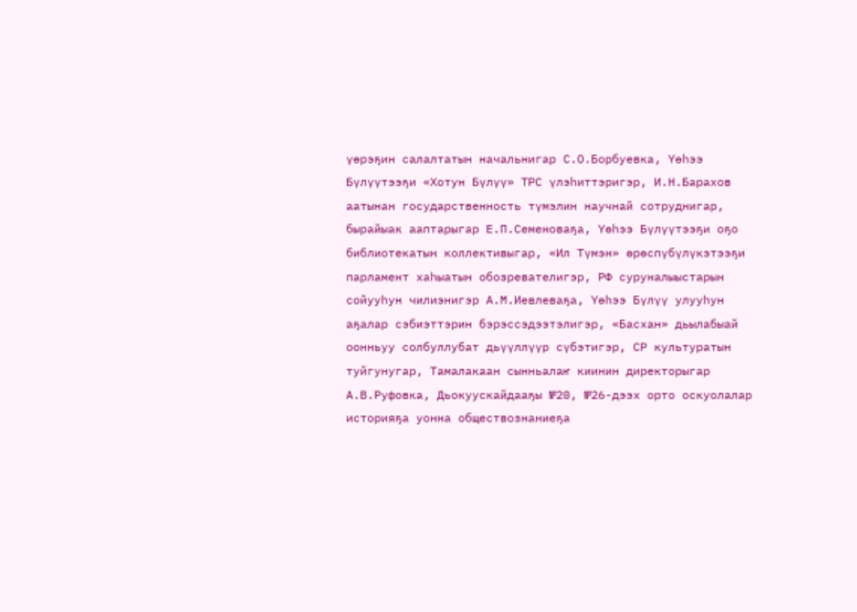үөрэҕин салалтатын начальнигар С.О.Борбуевка, Үөһээ Бүлүүтээҕи «Хотун Бүлүү» ТРС үлэһиттэригэр, И.Н.Барахов аатынан государственность түмэлин научнай сотруднигар, бырайыак ааптарыгар Е.П.Семеноваҕа, Үөһээ Бүлүүтээҕи оҕо библиотекатын коллективыгар, «Ил Түмэн» өрөспүбүлүкэтээҕи парламент хаһыатын обозревателигэр, РФ суруналыыстарын сойууһун чилиэнигэр А.М.Иевлеваҕа, Үөһээ Бүлүү улууһун аҕалар сэбиэттэрин бэрэссэдээтэлигэр, «Басхан» дьылабыай оонньуу солбуллубат дьүүллүүр сүбэтигэр, СР культуратын туйгунугар, Тамалакаан сынньалаҥ киинин директорыгар А.В.Руфовка, Дьокуускайдааҕы №20, №26-дээх орто оскуолалар историяҕа уонна обществознаниеҕа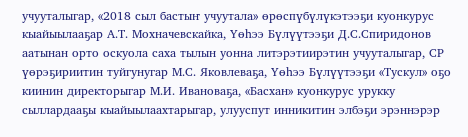учууталыгар, «2018 сыл бастыҥ учуутала» өрөспүбүлүкэтээҕи куонкурус кыайыылааҕар А.Т. Мохначевскайка, Үөһээ Бүлүүтээҕи Д.С.Спиридонов аатынан орто оскуола саха тылын уонна литэрэтиирэтин учууталыгар, СР үөрэҕириитин туйгунугар М.С. Яковлеваҕа, Үөһээ Бүлүүтээҕи «Тускул» оҕо киинин директорыгар М.И. Ивановаҕа, «Басхан» куонкурус урукку сыллардааҕы кыайыылаахтарыгар, улууспут инникитин элбэҕи эрэннэрэр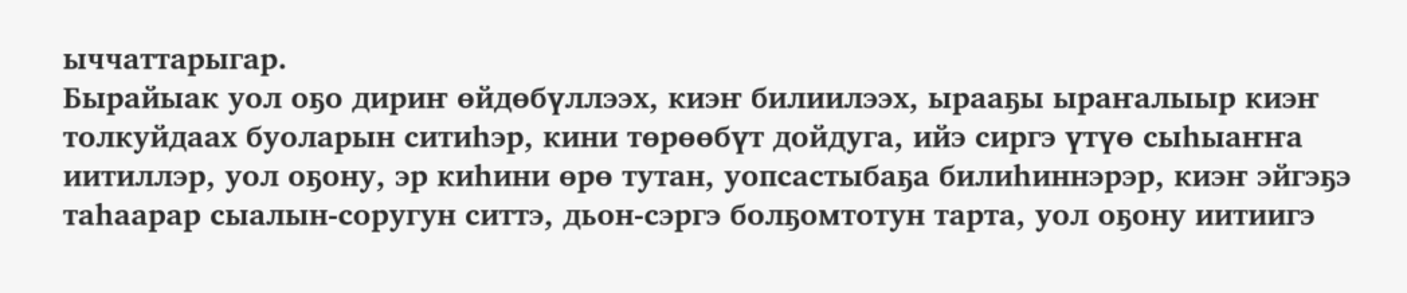ыччаттарыгар.
Бырайыак уол оҕо дириҥ өйдөбүллээх, киэҥ билиилээх, ырааҕы ыраҥалыыр киэҥ толкуйдаах буоларын ситиһэр, кини төрөөбүт дойдуга, ийэ сиргэ үтүө сыһыаҥҥа иитиллэр, уол оҕону, эр киһини өрө тутан, уопсастыбаҕа билиһиннэрэр, киэҥ эйгэҕэ таһаарар сыалын-соругун ситтэ, дьон-сэргэ болҕомтотун тарта, уол оҕону иитиигэ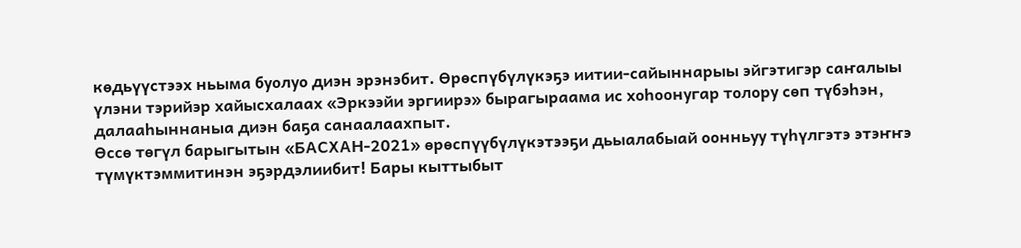көдьүүстээх ньыма буолуо диэн эрэнэбит. Өрөспүбүлүкэҕэ иитии-сайыннарыы эйгэтигэр саҥалыы үлэни тэрийэр хайысхалаах «Эркээйи эргиирэ» бырагыраама ис хоһоонугар толору сөп түбэһэн, далааһыннаныа диэн баҕа санаалаахпыт.
Өссө төгүл барыгытын «БАСХАН-2021» өрөспүүбүлүкэтээҕи дьыалабыай оонньуу түһүлгэтэ этэҥҥэ түмүктэммитинэн эҕэрдэлиибит! Бары кыттыбыт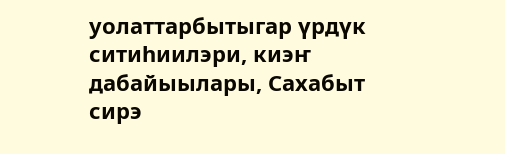уолаттарбытыгар үрдүк ситиһиилэри, киэҥ дабайыылары, Сахабыт сирэ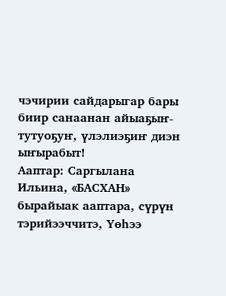чэчирии сайдарыгар бары биир санаанан айыаҕыҥ-тутуоҕуҥ, үлэлиэҕиҥ диэн ыҥырабыт!
Ааптар: Саргылана Ильина, «БАСХАН» бырайыак ааптара, сүрүн тэрийээччитэ, Үөһээ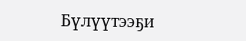Бүлүүтээҕи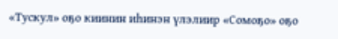«Тускул» оҕо киинин иһинэн үлэлиир «Сомоҕо» оҕо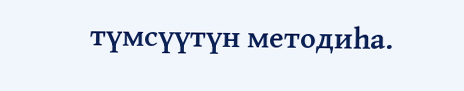түмсүүтүн методиһа.